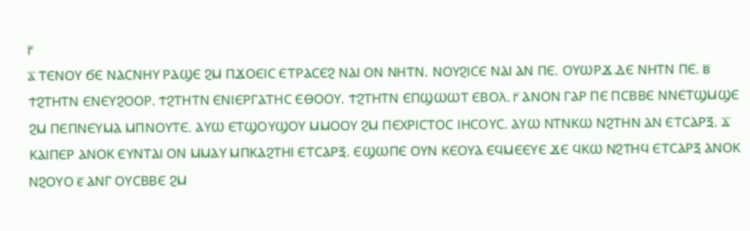ⲅ̅
ⲁ̅ ⲦⲈⲚⲞⲨ ϬⲈ ⲚⲀⲤⲚⲎⲨ ⲢⲀϢⲈ ϨⲘ ⲠϪⲞⲈⲒⲤ ⲈⲦⲢⲀⲤⲈϨ ⲚⲀⲒ ⲞⲚ ⲚⲎⲦⲚ. ⲚⲞⲨϨⲒⲤⲈ ⲚⲀⲒ ⲀⲚ ⲠⲈ. ⲞⲨⲰⲢϪ ⲆⲈ ⲚⲎⲦⲚ ⲠⲈ. ⲃ̅ ϮϨⲦⲎⲦⲚ ⲈⲚⲈⲨϨⲞⲞⲢ. ϮϨⲦⲎⲦⲚ ⲈⲚⲒⲈⲢⲄⲀⲦⲎⲤ ⲈⲐⲞⲞⲨ. ϮϨⲦⲎⲦⲚ ⲈⲠϢⲰⲰⲦ ⲈⲂⲞⲖ. ⲅ̅ ⲀⲚⲞⲚ ⲄⲀⲢ ⲠⲈ ⲠⲤⲂⲂⲈ ⲚⲚⲈⲦϢⲘϢⲈ ϨⲘ ⲠⲈⲠⲚⲈⲨⲘⲀ ⲘⲠⲚⲞⲨⲦⲈ. ⲀⲨⲰ ⲈⲦϢⲞⲨϢⲞⲨ ⲘⲘⲞⲞⲨ ϨⲘ ⲠⲈⲬⲢⲒⲤⲦⲞⲤ ⲒⲎⲤⲞⲨⲤ. ⲀⲨⲰ ⲚⲦⲚⲔⲰ ⲚϨⲦⲎⲚ ⲀⲚ ⲈⲦⲤⲀⲢⲜ. ⲇ̅ ⲔⲀⲒⲠⲈⲢ ⲀⲚⲞⲔ ⲈⲨⲚⲦⲀⲒ ⲞⲚ ⲘⲘⲀⲨ ⲘⲠⲔⲀϨⲦⲎⲒ ⲈⲦⲤⲀⲢⲜ. ⲈϢⲰⲠⲈ ⲞⲨⲚ ⲔⲈⲞⲨⲀ ⲈϤⲘⲈⲈⲨⲈ ϪⲈ ϤⲔⲰ ⲚϨⲦⲎϤ ⲈⲦⲤⲀⲢⲜ ⲀⲚⲞⲔ ⲚϨⲞⲨⲞ ⲉ̅ ⲀⲚⲄ ⲞⲨⲤⲂⲂⲈ ϨⲘ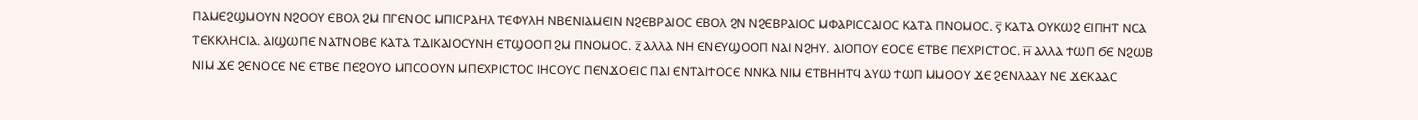ⲠⲀⲘⲈϨϢⲘⲞⲨⲚ ⲚϨⲞⲞⲨ ⲈⲂⲞⲖ ϨⲘ ⲠⲄⲈⲚⲞⲤ ⲘⲠⲒⲤⲢⲀⲎⲖ ⲦⲈⲪⲨⲖⲎ ⲚⲂⲈⲚⲒⲀⲘⲈⲒⲚ ⲚϨⲈⲂⲢⲀⲒⲞⲤ ⲈⲂⲞⲖ ϨⲚ ⲚϨⲈⲂⲢⲀⲒⲞⲤ ⲘⲪⲀⲢⲒⲤⲤⲀⲒⲞⲤ ⲔⲀⲦⲀ ⲠⲚⲞⲘⲞⲤ. ⲋ̅ ⲔⲀⲦⲀ ⲞⲨⲔⲰϨ ⲈⲒⲠⲎⲦ ⲚⲤⲀ ⲦⲈⲔⲔⲖⲎⲤⲒⲀ. ⲀⲒϢⲰⲠⲈ ⲚⲀⲦⲚⲞⲂⲈ ⲔⲀⲦⲀ ⲦⲆⲒⲔⲀⲒⲞⲤⲨⲚⲎ ⲈⲦϢⲞⲞⲠ ϨⲘ ⲠⲚⲞⲘⲞⲤ. ⲍ̅ ⲀⲖⲖⲀ ⲚⲎ ⲈⲚⲈⲨϢⲞⲞⲠ ⲚⲀⲒ ⲚϨⲎⲨ. ⲀⲒⲞⲠⲞⲨ ⲈⲞⲤⲈ ⲈⲦⲂⲈ ⲠⲈⲬⲢⲒⲤⲦⲞⲤ. ⲏ̅ ⲀⲖⲖⲀ ϮⲰⲠ ϬⲈ ⲚϨⲰⲂ ⲚⲒⲘ ϪⲈ ϨⲈⲚⲞⲤⲈ ⲚⲈ ⲈⲦⲂⲈ ⲠⲈϨⲞⲨⲞ ⲘⲠⲤⲞⲞⲨⲚ ⲘⲠⲈⲬⲢⲒⲤⲦⲞⲤ ⲒⲎⲤⲞⲨⲤ ⲠⲈⲚϪⲞⲈⲒⲤ ⲠⲀⲒ ⲈⲚⲦⲀⲒϮⲞⲤⲈ ⲚⲚⲔⲀ ⲚⲒⲘ ⲈⲦⲂⲎⲎⲦϤ ⲀⲨⲰ ϮⲰⲠ ⲘⲘⲞⲞⲨ ϪⲈ ϨⲈⲚⲖⲀⲀⲨ ⲚⲈ ϪⲈⲔⲀⲀⲤ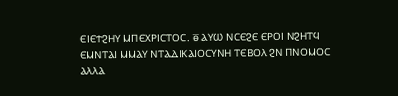ⲈⲒⲈϮϨⲎⲨ ⲘⲠⲈⲬⲢⲒⲤⲦⲞⲤ. ⲑ̅ ⲀⲨⲰ ⲚⲤⲈϨⲈ ⲈⲢⲞⲒ ⲚϨⲎⲦϤ ⲈⲘⲚⲦⲀⲒ ⲘⲘⲀⲨ ⲚⲦⲀⲆⲒⲔⲀⲒⲞⲤⲨⲚⲎ ⲦⲈⲂⲞⲖ ϨⲚ ⲠⲚⲞⲘⲞⲤ ⲀⲖⲖⲀ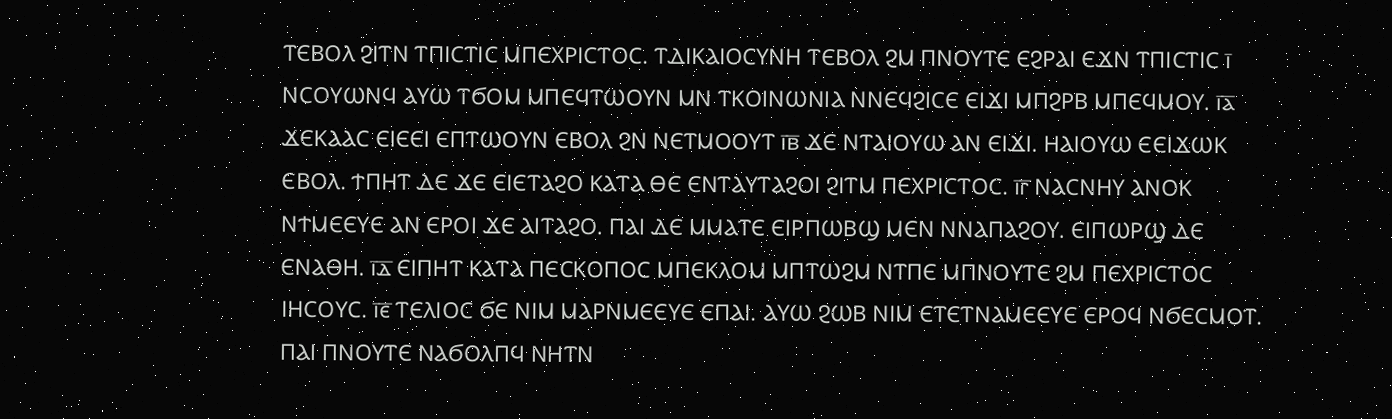ⲦⲈⲂⲞⲖ ϨⲒⲦⲚ ⲦⲠⲒⲤⲦⲒⲤ ⲘⲠⲈⲬⲢⲒⲤⲦⲞⲤ. ⲦⲆⲒⲔⲀⲒⲞⲤⲨⲚⲎ ⲦⲈⲂⲞⲖ ϨⲘ ⲠⲚⲞⲨⲦⲈ ⲈϨⲢⲀⲒ ⲈϪⲚ ⲦⲠⲒⲤⲦⲒⲤ ⲓ̅ ⲚⲤⲞⲨⲰⲚϤ ⲀⲨⲰ ⲦϬⲞⲘ ⲘⲠⲈϤⲦⲰⲞⲨⲚ ⲘⲚ ⲦⲔⲞⲒⲚⲰⲚⲒⲀ ⲚⲚⲈϤϨⲒⲤⲈ ⲈⲒϪⲒ ⲘⲠϨⲢⲂ ⲘⲠⲈϤⲘⲞⲨ. ⲓ̅ⲁ̅ ϪⲈⲔⲀⲀⲤ ⲈⲒⲈⲈⲒ ⲈⲠⲦⲰⲞⲨⲚ ⲈⲂⲞⲖ ϨⲚ ⲚⲈⲦⲘⲞⲞⲨⲦ ⲓ̅ⲃ̅ ϪⲈ ⲚⲦⲀⲒⲞⲨⲰ ⲀⲚ ⲈⲒϪⲒ. ⲎⲀⲒⲞⲨⲰ ⲈⲈⲒϪⲰⲔ ⲈⲂⲞⲖ. ϮⲠⲎⲦ ⲆⲈ ϪⲈ ⲈⲒⲈⲦⲀϨⲞ ⲔⲀⲦⲀ ⲐⲈ ⲈⲚⲦⲀⲨⲦⲀϨⲞⲒ ϨⲒⲦⲘ ⲠⲈⲬⲢⲒⲤⲦⲞⲤ. ⲓ̅ⲅ̅ ⲚⲀⲤⲚⲎⲨ ⲀⲚⲞⲔ ⲚϮⲘⲈⲈⲨⲈ ⲀⲚ ⲈⲢⲞⲒ ϪⲈ ⲀⲒⲦⲀϨⲞ. ⲠⲀⲒ ⲆⲈ ⲘⲘⲀⲦⲈ ⲈⲒⲢⲠⲰⲂϢ ⲘⲈⲚ ⲚⲚⲀⲠⲀϨⲞⲨ. ⲈⲒⲠⲰⲢϢ ⲆⲈ ⲈⲚⲀⲐⲎ. ⲓ̅ⲇ̅ ⲈⲒⲠⲎⲦ ⲔⲀⲦⲀ ⲠⲈⲤⲔⲞⲠⲞⲤ ⲘⲠⲈⲔⲖⲞⲘ ⲘⲠⲦⲰϨⲘ ⲚⲦⲠⲈ ⲘⲠⲚⲞⲨⲦⲈ ϨⲘ ⲠⲈⲬⲢⲒⲤⲦⲞⲤ ⲒⲎⲤⲞⲨⲤ. ⲓ̅ⲉ̅ ⲦⲈⲖⲒⲞⲤ ϬⲈ ⲚⲒⲘ ⲘⲀⲢⲚⲘⲈⲈⲨⲈ ⲈⲠⲀⲒ. ⲀⲨⲰ ϨⲰⲂ ⲚⲒⲘ ⲈⲦⲈⲦⲚⲀⲘⲈⲈⲨⲈ ⲈⲢⲞϤ ⲚϬⲈⲤⲘⲞⲦ. ⲠⲀⲒ ⲠⲚⲞⲨⲦⲈ ⲚⲀϬⲞⲖⲠϤ ⲚⲎⲦⲚ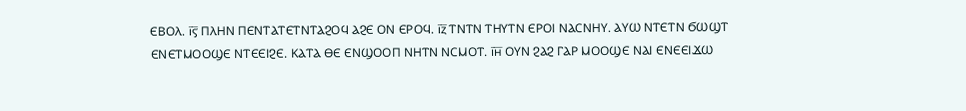ⲈⲂⲞⲖ. ⲓ̅ⲋ̅ ⲠⲖⲎⲚ ⲠⲈⲚⲦⲀⲦⲈⲦⲚⲦⲀϨⲞϤ ⲀϨⲈ ⲞⲚ ⲈⲢⲞϤ. ⲓ̅ⲍ̅ ⲦⲚⲦⲚ ⲦⲎⲨⲦⲚ ⲈⲢⲞⲒ ⲚⲀⲤⲚⲎⲨ. ⲀⲨⲰ ⲚⲦⲈⲦⲚ ϬⲰϢⲦ ⲈⲚⲈⲦⲘⲞⲞϢⲈ ⲚⲦⲈⲈⲒϨⲈ. ⲔⲀⲦⲀ ⲐⲈ ⲈⲚϢⲞⲞⲠ ⲚⲎⲦⲚ ⲚⲤⲘⲞⲦ. ⲓ̅ⲏ̅ ⲞⲨⲚ ϨⲀϨ ⲄⲀⲢ ⲘⲞⲞϢⲈ ⲚⲀⲒ ⲈⲚⲈⲈⲒϪⲰ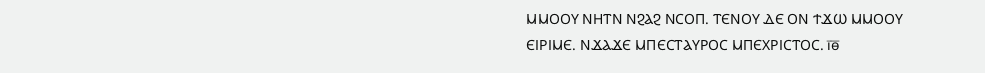ⲘⲘⲞⲞⲨ ⲚⲎⲦⲚ ⲚϨⲀϨ ⲚⲤⲞⲠ. ⲦⲈⲚⲞⲨ ⲆⲈ ⲞⲚ ϮϪⲰ ⲘⲘⲞⲞⲨ ⲈⲒⲢⲒⲘⲈ. ⲚϪⲀϪⲈ ⲘⲠⲈⲤⲦⲀⲨⲢⲞⲤ ⲘⲠⲈⲬⲢⲒⲤⲦⲞⲤ. ⲓ̅ⲑ̅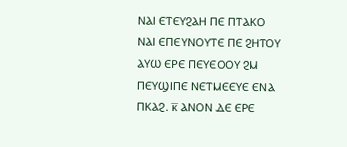ⲚⲀⲒ ⲈⲦⲈⲨϨⲀⲎ ⲠⲈ ⲠⲦⲀⲔⲞ ⲚⲀⲒ ⲈⲠⲈⲨⲚⲞⲨⲦⲈ ⲠⲈ ϨⲎⲦⲞⲨ ⲀⲨⲰ ⲈⲢⲈ ⲠⲈⲨⲈⲞⲞⲨ ϨⲘ ⲠⲈⲨϢⲒⲠⲈ ⲚⲈⲦⲘⲈⲈⲨⲈ ⲈⲚⲀ ⲠⲔⲀϨ. ⲕ̅ ⲀⲚⲞⲚ ⲆⲈ ⲈⲢⲈ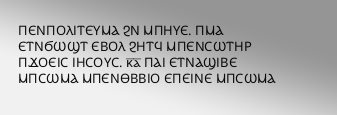ⲠⲈⲚⲠⲞⲖⲒⲦⲈⲨⲘⲀ ϨⲚ ⲘⲠⲎⲨⲈ. ⲠⲘⲀ ⲈⲦⲚϬⲰϢⲦ ⲈⲂⲞⲖ ϨⲎⲦϤ ⲘⲠⲈⲚⲤⲰⲦⲎⲢ ⲠϪⲞⲈⲒⲤ ⲒⲎⲤⲞⲨⲤ. ⲕ̅ⲁ̅ ⲠⲀⲒ ⲈⲦⲚⲀϢⲒⲂⲈ ⲘⲠⲤⲰⲘⲀ ⲘⲠⲈⲚⲐⲂⲂⲒⲞ ⲈⲠⲈⲒⲚⲈ ⲘⲠⲤⲰⲘⲀ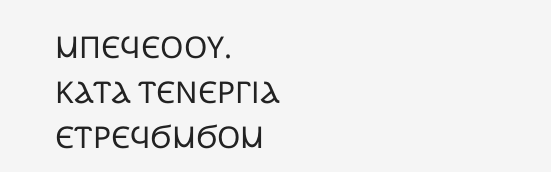ⲘⲠⲈϤⲈⲞⲞⲨ. ⲔⲀⲦⲀ ⲦⲈⲚⲈⲢⲄⲒⲀ ⲈⲦⲢⲈϤϬⲘϬⲞⲘ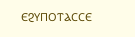ⲈϨⲨⲠⲞⲦⲀⲤⲤⲈ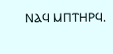ⲚⲀϤ ⲘⲠⲦⲎⲢϤ.